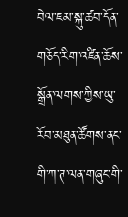བེལ་ཇམ་སྐུ་ཚབ་དོན་གཅོད་རིག་འཛིན་ཆོས་སྒྲོན་ལགས་ཀྱིས་ཡུ་རོབ་མཐུན་ཚོགས་ནང་གི་ཀ་ཊ་ལན་གཞུང་གི་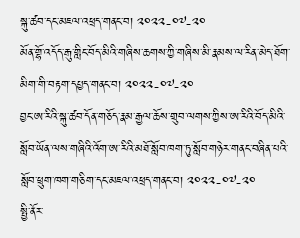སྐུ་ཚབ་དང་མཇལ་འཕྲད་གནང་བ། ༢༠༢༢-༠༧-༢༠
མོན་གྷོ་འདོད་རྒུ་གླིང་བོད་མིའི་གཞིས་ཆགས་ཀྱི་གཞིས་མི་རྣམས་ལ་རིན་མེད་ཐོག་མིག་གི་བརྟག་དཔྱད་གནང་བ། ༢༠༢༢-༠༧-༢༠
བྱང་ཨ་རིའི་སྐུ་ཚབ་དོན་གཅོད་རྣམ་རྒྱལ་ཆོས་གྲུབ་ལགས་ཀྱིས་ཨ་རིའི་བོད་མིའི་སློབ་ཡོན་ལས་གཞིའི་འོག་ཨ་རིའི་མཐོ་སློབ་ཁག་ཏུ་སློབ་གཉེར་གནང་བཞིན་པའི་སློབ་ཕྲུག་ཁག་གཅིག་དང་མཇལ་འཕྲད་གནང་བ། ༢༠༢༢-༠༧-༢༠
སྤྱི་ནོར་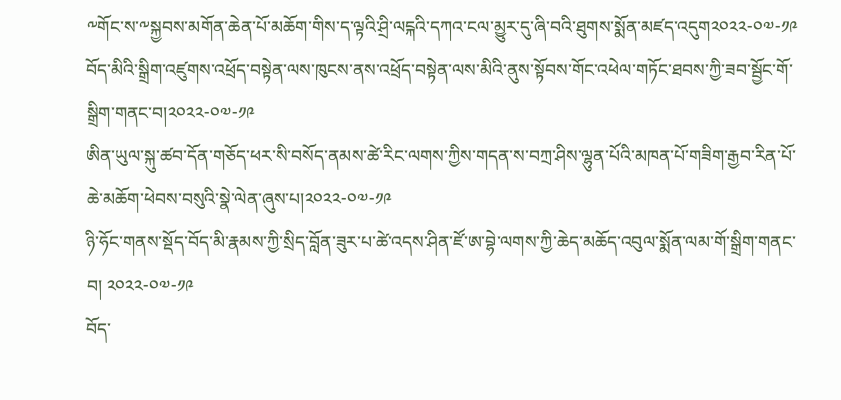༸གོང་ས་༸སྐྱབས་མགོན་ཆེན་པོ་མཆོག་གིས་ད་ལྟའི་ཤྲི་ལངྐའི་དཀའ་ངལ་མྱུར་དུ་ཞི་བའི་ཐུགས་སྨོན་མཛད་འདུག༢༠༢༢-༠༧-༡༩
བོད་མིའི་སྒྲིག་འཛུགས་འཕྲོད་བསྟེན་ལས་ཁུངས་ནས་འཕྲོད་བསྟེན་ལས་མིའི་ནུས་སྟོབས་གོང་འཕེལ་གཏོང་ཐབས་ཀྱི་ཟབ་སྦྱོང་གོ་སྒྲིག་གནང་བ།༢༠༢༢-༠༧-༡༩
ཨིན་ཡུལ་སྐུ་ཚབ་དོན་གཅོད་ཕར་སི་བསོད་ནམས་ཚེ་རིང་ལགས་ཀྱིས་གདན་ས་བཀྲ་ཤིས་ལྷུན་པོའི་མཁན་པོ་གཟིག་རྒྱབ་རིན་པོ་ཆེ་མཆོག་ཕེབས་བསུའི་སྣེ་ལེན་ཞུས་པ།༢༠༢༢-༠༧-༡༩
ཉི་ཧོང་གནས་སྡོད་བོད་མི་རྣམས་ཀྱི་སྲིད་བློན་ཟུར་པ་ཚེ་འདས་ཤིན་ཛོ་ཨ་བྷེ་ལགས་ཀྱི་ཆེད་མཆོད་འབུལ་སྨོན་ལམ་གོ་སྒྲིག་གནང་བ། ༢༠༢༢-༠༧-༡༩
བོད་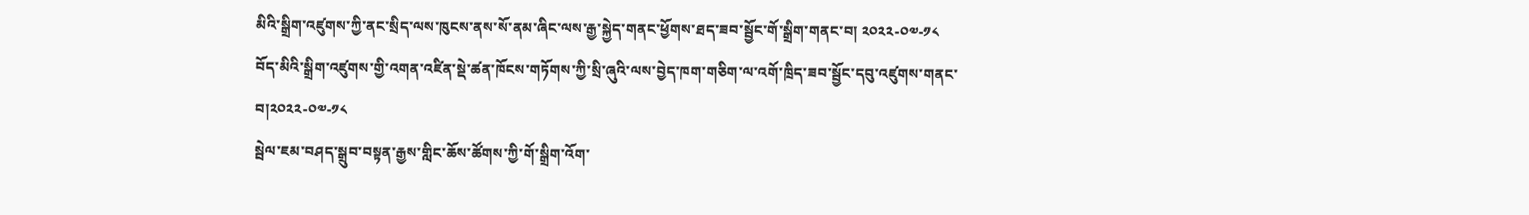མིའི་སྒྲིག་འཛུགས་ཀྱི་ནང་སྲིད་ལས་ཁུངས་ནས་སོ་ནམ་ཞིང་ལས་རྒྱ་སྐྱེད་གནང་ཕྱོགས་ཐད་ཟབ་སྦྱོང་གོ་སྒྲིག་གནང་བ། ༢༠༢༢-༠༧-༡༨
བོད་མིའི་སྒྲིག་འཛུགས་གྱི་འགན་འཛིན་སྡེ་ཚན་ཁོངས་གཏོགས་ཀྱི་སྲི་ཞུའི་ལས་བྱེད་ཁག་གཅིག་ལ་འགོ་ཁྲིད་ཟབ་སྦྱོང་དབུ་འཛུགས་གནང་བ།༢༠༢༢-༠༧-༡༨
སྦེལ་ཇམ་བཤད་སྒྲུབ་བསྟན་རྒྱས་གླིང་ཆོས་ཚོགས་ཀྱི་གོ་སྒྲིག་འོག་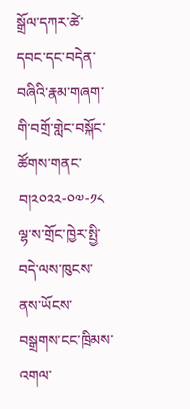སྒྲོལ་དཀར་ཚེ་དབང་དང་བདེན་བཞིའི་རྣམ་གཞག་གི་བགྲོ་གླེང་བསྐོང་ཚོགས་གནང་བ།༢༠༢༢-༠༧-༡༨
ལྷ་ས་གྲོང་ཁྱེར་སྤྱི་བདེ་ལས་ཁུངས་ནས་ཡོངས་བསྒྲགས་ངང་ཁྲིམས་འགལ་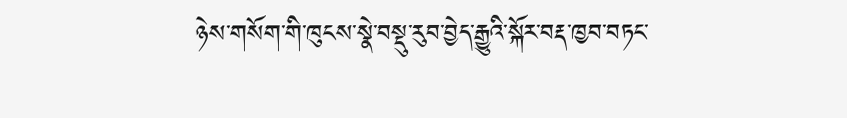ཉེས་གསོག་གི་ཁུངས་སྣེ་བསྡུ་རུབ་བྱེད་རྒྱུའི་སྐོར་བརྡ་ཁྱབ་བཏང་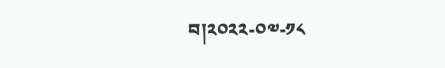བ།༢༠༢༢-༠༧-༡༨